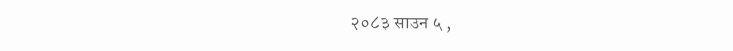२०८३ साउन ५ ,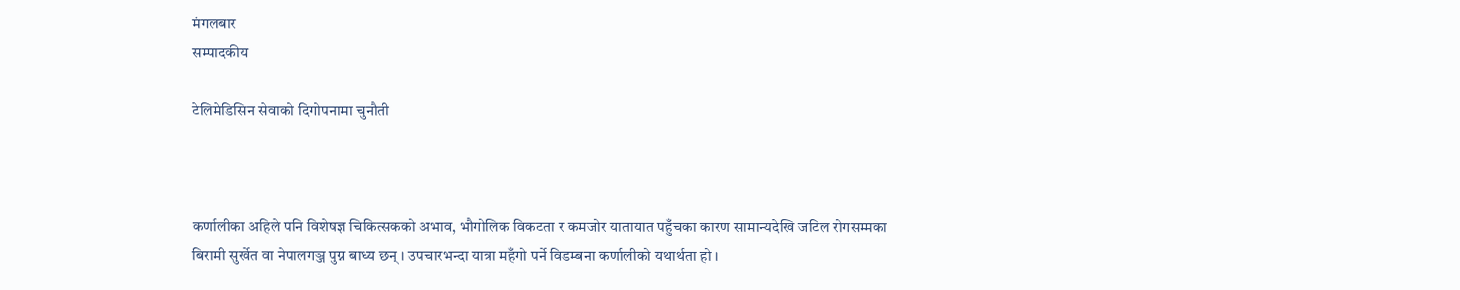मंगलबार
सम्पादकीय

टेलिमेडिसिन सेवाको दिगोपनामा चुनौती



कर्णालीका अहिले पनि विशेषज्ञ चिकित्सकको अभाव, भौगोलिक विकटता र कमजोर यातायात पहुँचका कारण सामान्यदेखि जटिल रोगसम्मका बिरामी सुर्खेत वा नेपालगञ्ज पुग्न बाध्य छन् । उपचारभन्दा यात्रा महँगो पर्ने विडम्बना कर्णालीको यथार्थता हो ।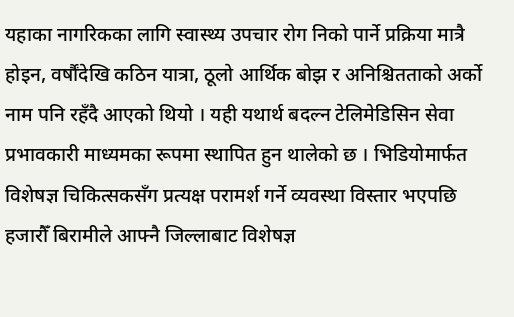यहाका नागरिकका लागि स्वास्थ्य उपचार रोग निको पार्ने प्रक्रिया मात्रै होइन, वर्षौंदेखि कठिन यात्रा, ठूलो आर्थिक बोझ र अनिश्चितताको अर्को नाम पनि रहँदै आएको थियो । यही यथार्थ बदल्न टेलिमेडिसिन सेवा प्रभावकारी माध्यमका रूपमा स्थापित हुन थालेको छ । भिडियोमार्फत विशेषज्ञ चिकित्सकसँग प्रत्यक्ष परामर्श गर्ने व्यवस्था विस्तार भएपछि हजारौँ बिरामीले आफ्नै जिल्लाबाट विशेषज्ञ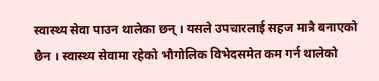स्वास्थ्य सेवा पाउन थालेका छन् । यसले उपचारलाई सहज मात्रै बनाएको छैन । स्वास्थ्य सेवामा रहेको भौगोलिक विभेदसमेत कम गर्न थालेको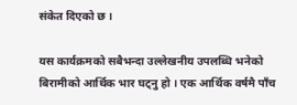संकेत दिएको छ ।

यस कार्यक्रमको सबैभन्दा उल्लेखनीय उपलब्धि भनेको बिरामीको आर्थिक भार घट्नु हो । एक आर्थिक वर्षमै पाँच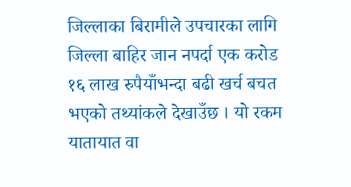जिल्लाका बिरामीले उपचारका लागि जिल्ला बाहिर जान नपर्दा एक करोड १६ लाख रुपैयाँभन्दा बढी खर्च बचत भएको तथ्यांकले देखाउँछ । यो रकम यातायात वा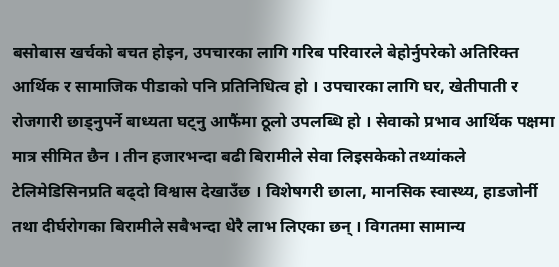बसोबास खर्चको बचत होइन, उपचारका लागि गरिब परिवारले बेहोर्नुपरेको अतिरिक्त आर्थिक र सामाजिक पीडाको पनि प्रतिनिधित्व हो । उपचारका लागि घर, खेतीपाती र रोजगारी छाड्नुपर्ने बाध्यता घट्नु आफैंमा ठूलो उपलब्धि हो । सेवाको प्रभाव आर्थिक पक्षमा मात्र सीमित छैन । तीन हजारभन्दा बढी बिरामीले सेवा लिइसकेको तथ्यांकले टेलिमेडिसिनप्रति बढ्दो विश्वास देखाउँछ । विशेषगरी छाला, मानसिक स्वास्थ्य, हाडजोर्नी तथा दीर्घरोगका बिरामीले सबैभन्दा धेरै लाभ लिएका छन् । विगतमा सामान्य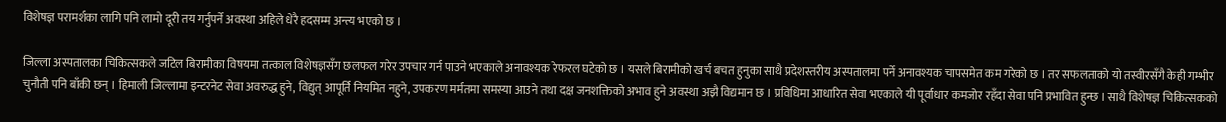विशेषज्ञ परामर्शका लागि पनि लामो दूरी तय गर्नुपर्ने अवस्था अहिले धेरै हदसम्म अन्त्य भएको छ ।

जिल्ला अस्पतालका चिकित्सकले जटिल बिरामीका विषयमा तत्काल विशेषज्ञसँग छलफल गरेर उपचार गर्न पाउने भएकाले अनावश्यक रेफरल घटेको छ । यसले बिरामीको खर्च बचत हुनुका साथै प्रदेशस्तरीय अस्पतालमा पर्ने अनावश्यक चापसमेत कम गरेको छ । तर सफलताको यो तस्वीरसँगै केही गम्भीर चुनौती पनि बाँकी छन् । हिमाली जिल्लामा इन्टरनेट सेवा अवरुद्ध हुने, विद्युत् आपूर्ति नियमित नहुने, उपकरण मर्मतमा समस्या आउने तथा दक्ष जनशक्तिको अभाव हुने अवस्था अझै विद्यमान छ । प्रविधिमा आधारित सेवा भएकाले यी पूर्वाधार कमजोर रहँदा सेवा पनि प्रभावित हुन्छ । साथै विशेषज्ञ चिकित्सकको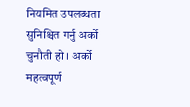नियमित उपलब्धता सुनिश्चित गर्नु अर्को चुनौती हो । अर्को महत्वपूर्ण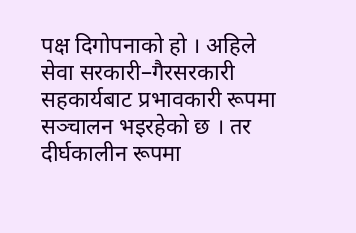पक्ष दिगोपनाको हो । अहिले सेवा सरकारी–गैरसरकारी सहकार्यबाट प्रभावकारी रूपमा सञ्चालन भइरहेको छ । तर दीर्घकालीन रूपमा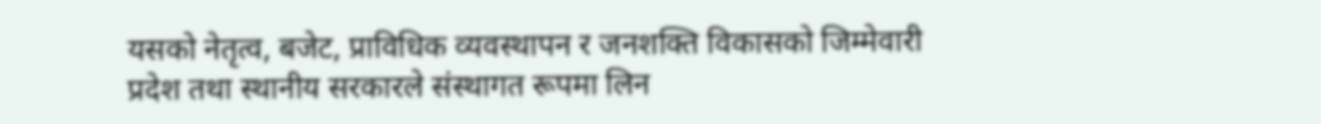यसको नेतृत्व, बजेट, प्राविधिक व्यवस्थापन र जनशक्ति विकासको जिम्मेवारी प्रदेश तथा स्थानीय सरकारले संस्थागत रूपमा लिन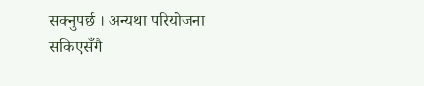सक्नुपर्छ । अन्यथा परियोजना सकिएसँगै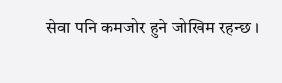सेवा पनि कमजोर हुने जोखिम रहन्छ ।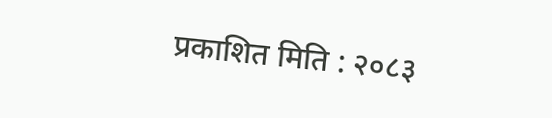प्रकाशित मिति : २०८३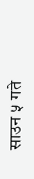साउन ५ गते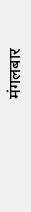मंगलबार